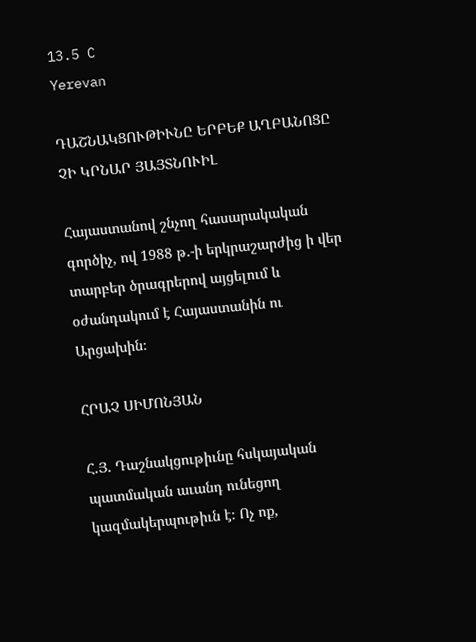13.5 C
Yerevan

ԴԱՇՆԱԿՑՈՒԹԻՒՆԸ ԵՐԲԵՔ ԱՂԲԱՆՈՑԸ ՉԻ ԿՐՆԱՐ ՅԱՅՏՆՈՒԻԼ

Հայաստանով շնչող հասարակական գործիչ, ով 1988 թ.-ի երկրաշարժից ի վեր տարբեր ծրագրերով այցելում և օժանդակում է Հայաստանին ու Արցախին։

ՀՐԱՉ ՍԻՄՈՆՅԱՆ

Հ.Յ. Դաշնակցութիւնը հսկայական պատմական աւանդ ունեցող կազմակերպութիւն է։ Ոչ ոք,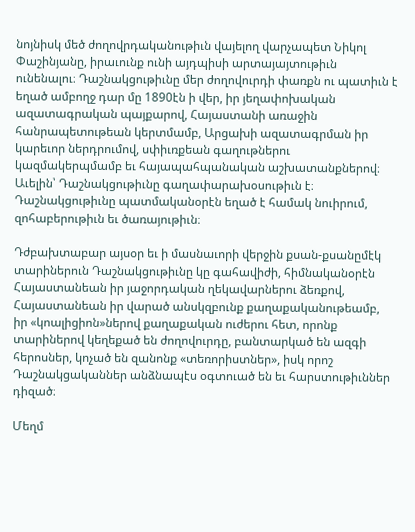նոյնիսկ մեծ ժողովրդականութիւն վայելող վարչապետ Նիկոլ Փաշինյանը, իրաւունք ունի այդպիսի արտայայտութիւն ունենալու։ Դաշնակցութիւնը մեր ժողովուրդի փառքն ու պատիւն է եղած ամբողջ դար մը 1890էն ի վեր, իր յեղափոխական ազատագրական պայքարով, Հայաստանի առաջին հանրապետութեան կերտմամբ, Արցախի ազատագրման իր կարեւոր ներդրումով, սփիւռքեան գաղութներու կազմակերպմամբ եւ հայապահպանական աշխատանքներով։ Աւելին՝ Դաշնակցութիւնը գաղափարախօսութիւն է։ Դաշնակցութիւնը պատմականօրէն եղած է համակ նուիրում, զոհաբերութիւն եւ ծառայութիւն։

Դժբախտաբար այսօր եւ ի մասնաւորի վերջին քսան-քսանըմէկ տարիներուն Դաշնակցութիւնը կը գահավիժի, հիմնականօրէն Հայաստանեան իր յաջորդական ղեկավարներու ձեռքով, Հայաստանեան իր վարած անսկզբունք քաղաքականութեամբ, իր «կոալիցիոն»ներով քաղաքական ուժերու հետ, որոնք տարիներով կեղեքած են ժողովուրդը, բանտարկած են ազգի հերոսներ, կոչած են զանոնք «տեռորիստներ», իսկ որոշ Դաշնակցականներ անձնապէս օգտուած են եւ հարստութիւններ դիզած։

Մեղմ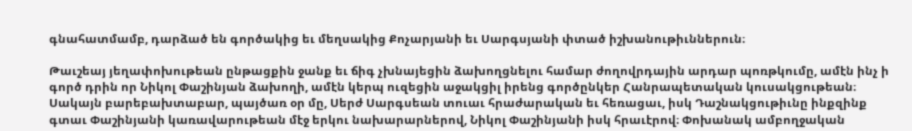գնահատմամբ, դարձած են գործակից եւ մեղսակից Քոչարյանի եւ Սարգսյանի փտած իշխանութիւններուն։

Թաւշեայ յեղափոխութեան ընթացքին ջանք եւ ճիգ չխնայեցին ձախողցնելու համար ժողովրդային արդար պոռթկումը, ամէն ինչ ի գործ դրին որ Նիկոլ Փաշինյան ձախողի, ամէն կերպ ուզեցին աջակցիլ իրենց գործընկեր Հանրապետական կուսակցութեան։ Սակայն բարեբախտաբար, պայծառ օր մը, Սերժ Սարգսեան տուաւ հրաժարական եւ հեռացաւ, իսկ Դաշնակցութիւնը ինքզինք գտաւ Փաշինյանի կառավարութեան մէջ երկու նախարարներով, Նիկոլ Փաշինյանի իսկ հրաւէրով։ Փոխանակ ամբողջական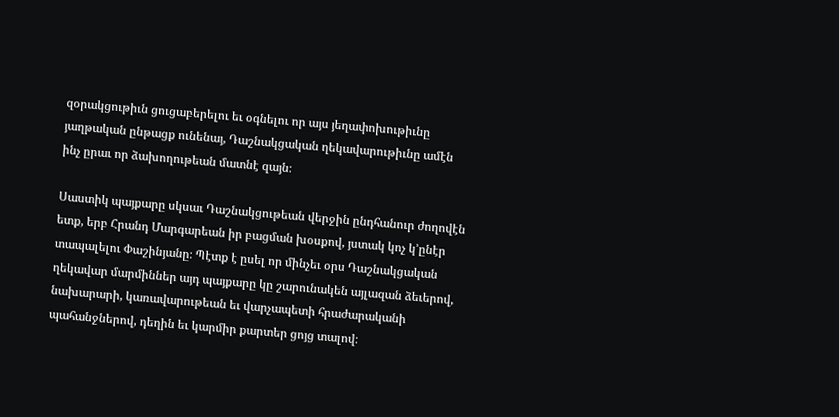զօրակցութիւն ցուցաբերելու եւ օգնելու որ այս յեղափոխութիւնը յաղթական ընթացք ունենայ, Դաշնակցական ղեկավարութիւնը ամէն ինչ ըրաւ որ ձախողութեան մատնէ զայն։

Սաստիկ պայքարը սկսաւ Դաշնակցութեան վերջին ընդհանուր ժողովէն ետք, երբ Հրանդ Մարգարեան իր բացման խօսքով, յստակ կոչ կ՚ընէր տապալելու Փաշինյանը։ Պէտք է ըսել որ մինչեւ օրս Դաշնակցական ղեկավար մարմիններ այդ պայքարը կը շարունակեն այլազան ձեւերով, նախարարի, կառավարութեան եւ վարչապետի հրաժարականի պահանջներով, դեղին եւ կարմիր քարտեր ցոյց տալով։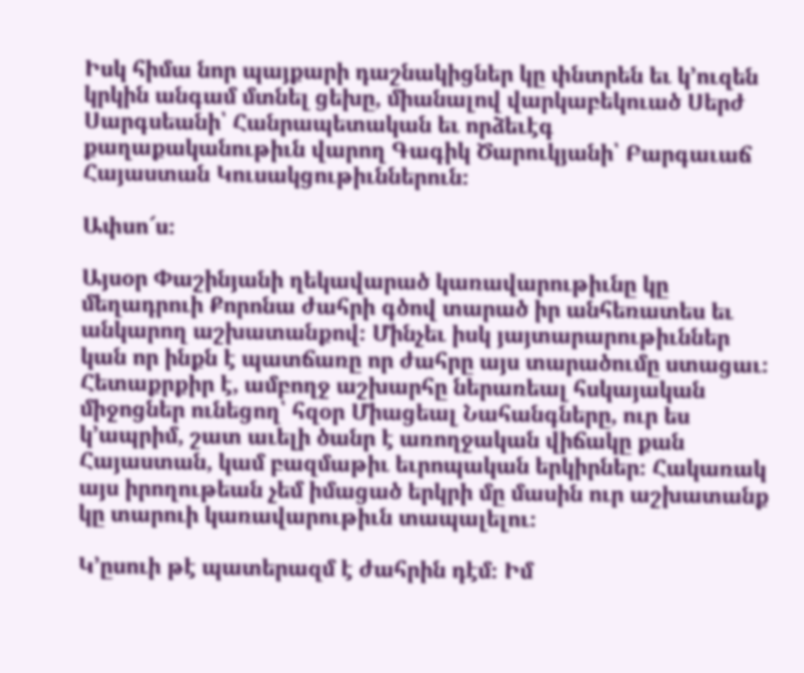Իսկ հիմա նոր պայքարի դաշնակիցներ կը փնտրեն եւ կ՚ուզեն կրկին անգամ մտնել ցեխը, միանալով վարկաբեկուած Սերժ Սարգսեանի՝ Հանրապետական եւ որձեւէգ քաղաքականութիւն վարող Գագիկ Ծարուկյանի՝ Բարգաւաճ Հայաստան Կուսակցութիւններուն։

Ափսո՜ս։

Այսօր Փաշինյանի ղեկավարած կառավարութիւնը կը մեղադրուի Քորոնա ժահրի գծով տարած իր անհեռատես եւ անկարող աշխատանքով։ Մինչեւ իսկ յայտարարութիւններ կան որ ինքն է պատճառը որ ժահրը այս տարածումը ստացաւ։ Հետաքրքիր է, ամբողջ աշխարհը ներառեալ հսկայական միջոցներ ունեցող՝ հզօր Միացեալ Նահանգները, ուր ես կ՚ապրիմ, շատ աւելի ծանր է առողջական վիճակը քան Հայաստան, կամ բազմաթիւ եւրոպական երկիրներ։ Հակառակ այս իրողութեան չեմ իմացած երկրի մը մասին ուր աշխատանք կը տարուի կառավարութիւն տապալելու։

Կ՚ըսուի թէ պատերազմ է ժահրին դէմ։ Իմ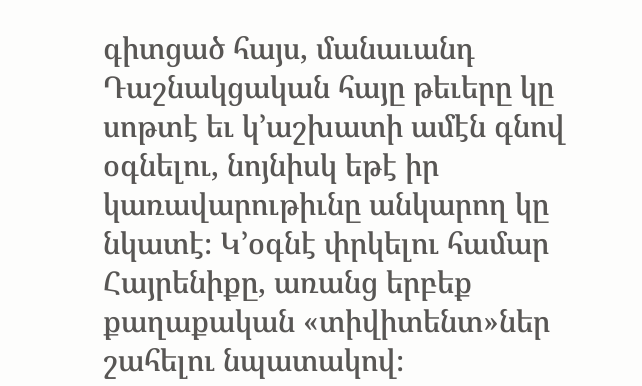գիտցած հայս, մանաւանդ Դաշնակցական հայը թեւերը կը սոթտէ եւ կ՚աշխատի ամէն գնով օգնելու, նոյնիսկ եթէ իր կառավարութիւնը անկարող կը նկատէ։ Կ՚օգնէ փրկելու համար Հայրենիքը, առանց երբեք քաղաքական «տիվիտենտ»ներ շահելու նպատակով։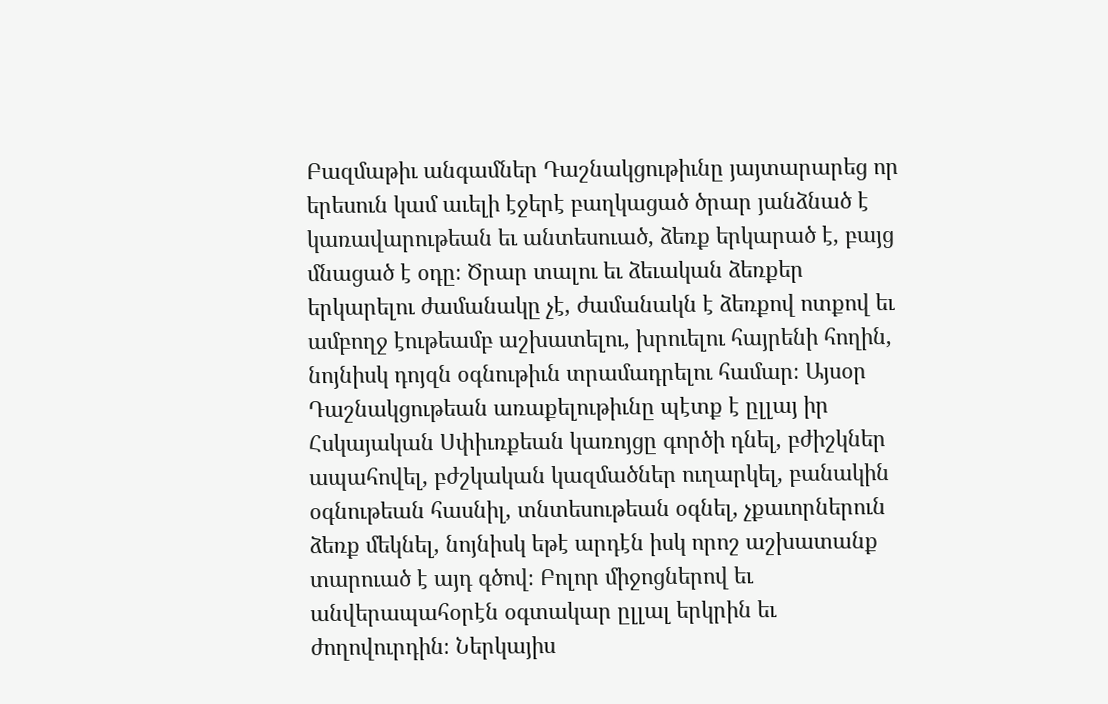Բազմաթիւ անգամներ Դաշնակցութիւնը յայտարարեց որ երեսուն կամ աւելի էջերէ բաղկացած ծրար յանձնած է կառավարութեան եւ անտեսուած, ձեռք երկարած է, բայց մնացած է օդը։ Ծրար տալու եւ ձեւական ձեռքեր երկարելու ժամանակը չէ, ժամանակն է ձեռքով ոտքով եւ ամբողջ էութեամբ աշխատելու, խրուելու հայրենի հողին, նոյնիսկ դոյզն օգնութիւն տրամադրելու համար։ Այսօր Դաշնակցութեան առաքելութիւնը պէտք է ըլլայ իր Հսկայական Սփիւռքեան կառոյցը գործի դնել, բժիշկներ ապահովել, բժշկական կազմածներ ուղարկել, բանակին օգնութեան հասնիլ, տնտեսութեան օգնել, չքաւորներուն ձեռք մեկնել, նոյնիսկ եթէ արդէն իսկ որոշ աշխատանք տարուած է այդ գծով։ Բոլոր միջոցներով եւ անվերապահօրէն օգտակար ըլլալ երկրին եւ ժողովուրդին։ Ներկայիս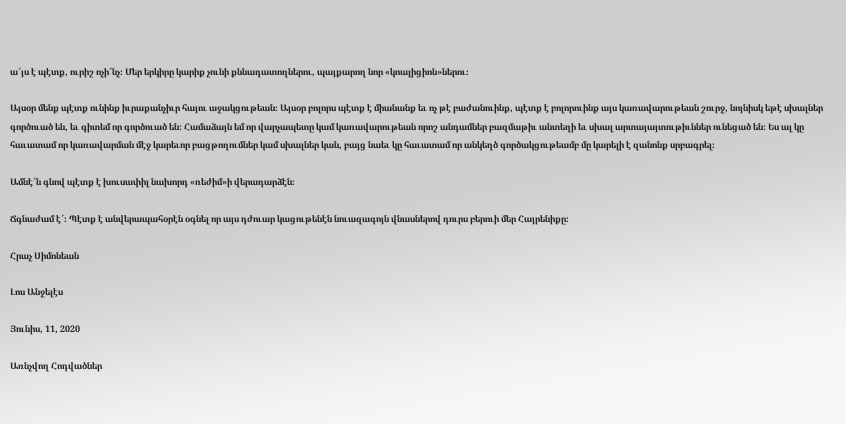ա՜յս է պէտք, ուրիշ ոչի՜նչ։ Մեր երկիրը կարիք չունի քննադատողներու, պայքարող նոր «կոալիցիոն»ներու։

Այսօր մենք պէտք ունինք իւրաքանչիւր հայու աջակցութեան։ Այսօր բոլորս պէտք է միանանք եւ ոչ թէ բաժանուինք, պէտք է բոլորուինք այս կառավարութեան շուրջ, նոյնիսկ եթէ սխալներ գործուած են, եւ գիտեմ որ գործուած են։ Համաձայն եմ որ վարչապետը կամ կառավարութեան որոշ անդամներ բազմաթիւ անտեղի եւ սխալ արտայայտութիւններ ունեցած են։ Ես ալ կը հաւատամ որ կառավարման մէջ կարեւոր բացթողումներ կամ սխալներ կան, բայց նաեւ կը հաւատամ որ անկեղծ գործակցութեամբ մը կարելի է զանոնք սրբագրել։

Ամնէ՜ն գնով պէտք է խուսափիլ նախորդ «ռեժիմ»ի վերադարձէն։

Ճգնաժամ է՜։ Պէտք է անվերապահօրէն օգնել որ այս դժուար կացութենէն նուազագոյն վնասներով դուրս բերուի մեր Հայրենիքը։

Հրաչ Սիմոնեան

Լոս Անջելէս

Յունիս, 11, 2020

Առնչվող Հոդվածներ